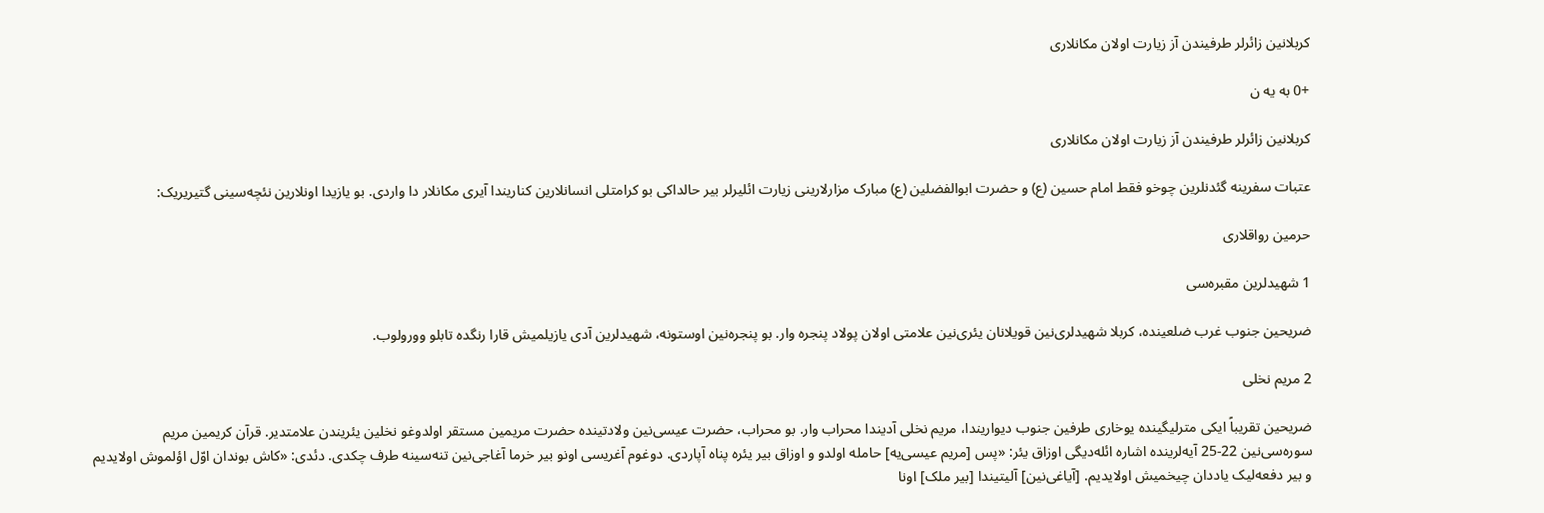کربلانین زائرلر طرفیندن آز زیارت اولان مکانلاری

+0 به یه ن

کربلانین زائرلر طرفیندن آز زیارت اولان مکانلاری

عتبات سفرینه گئدنلرین چوخو فقط امام حسین (ع) و حضرت ابوالفضلین (ع) مبارک مزارلارینی زیارت ائلیرلر بیر حالداکی بو کرامتلی انسانلارین کناریندا آیری مکانلار دا واردی. بو یازیدا اونلارین نئچه‌سینی گتیریریک:

حرمین رواقلاری

1 شهیدلرین مقبره‌سی

ضریحین جنوب غرب ضلعینده، کربلا شهیدلری‌نین قویلانان یئری‌نین علامتی اولان پولاد پنجره وار. بو پنجره‌نین اوستونه، شهیدلرین آدی یازیلمیش قارا رنگده تابلو وورولوب.

2 مریم نخلی

ضریحین تقریباً ایکی مترلیگینده یوخاری طرفین جنوب دیواریندا، مریم نخلی آدیندا محراب وار. بو محراب، حضرت عیسی‌نین ولادتینده حضرت مریمین مستقر اولدوغو نخلین یئریندن علامتدیر. قرآن کریمین مریم سوره‌سی‌نین 22-25 آیه‌لرینده اشاره ائله‌دیگی اوزاق یئر: «پس [مریم عیسی‌یه] حامله اولدو و اوزاق بیر یئره پناه آپاردی. دوغوم آغریسی اونو بیر خرما آغاجی‌نین تنه‌سینه طرف چکدی. دئدی: «کاش بوندان اوّل اؤلموش اولایدیم و بیر دفعه‌لیک یاددان چیخمیش اولایدیم. [آیاغی‌نین] آلیتیندا [بیر ملک] اونا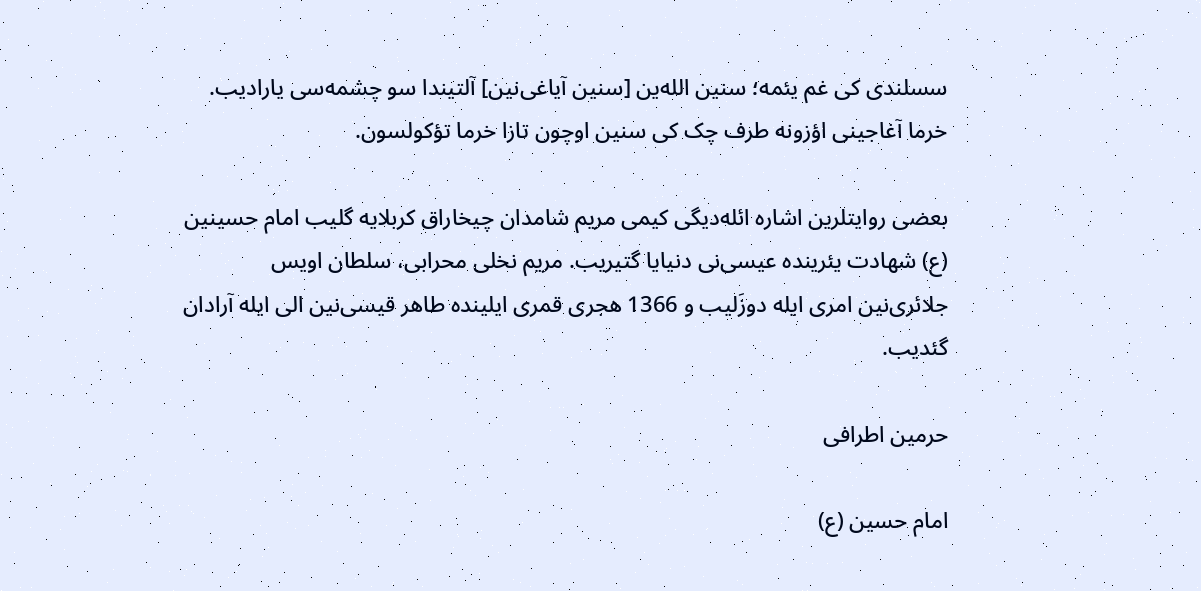سسلندی کی غم یئمه؛ سنین الله‌ین [سنین آیاغی‌نین] آلتیندا سو چشمه‌سی یارادیب. خرما آغاجینی اؤزونه طرف چک کی سنین اوچون تازا خرما تؤکولسون.

بعضی روایتلرین اشاره‌ ائله‌دیگی کیمی مریم شامدان چیخاراق کربلایه گلیب امام حسینین (ع) شهادت یئرینده عیسی‌نی دنیایا گتیریب. مریم نخلی محرابی، سلطان اویس جلائری‌نین امری ایله دوزَلیب و 1366 هجری قمری ایلینده طاهر قیسی‌نین الی ایله آرادان گئدیب.

حرمین اطرافی

امام حسین (ع)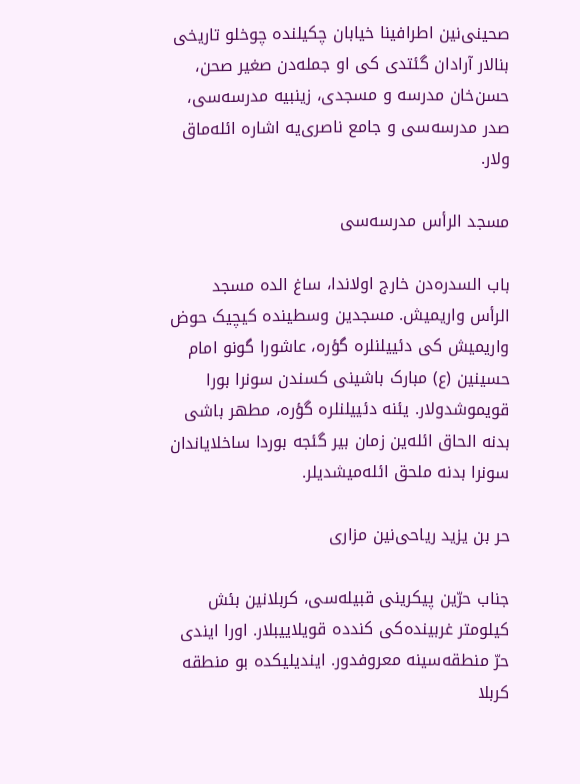صحینی‌نین اطرافینا خیابان چکیلنده چوخلو تاریخی بنالار آرادان گئتدی کی او جمله‌دن صغیر صحن، حسن‌خان مدرسه و مسجدی، زینبیه مدرسه‌سی، صدر مدرسه‌سی و جامع ناصری‌یه اشاره ائله‌ماق ولار.

مسجد الرأس مدرسه‌سی

باب السدره‌دن خارج اولاندا، ساغ الده مسجد الرأس واریمیش. مسجدین وسطینده کیچیک حوض واریمیش کی دئییلنلره گؤره، عاشورا گونو امام حسینین (ع) مبارک باشینی کسندن سونرا بورا قویموشدولار. یئنه دئییلنلره گؤره، مطهر باشی بدنه الحاق ائله‌ین زمان بیر گئجه بوردا ساخلایاندان سونرا بدنه ملحق ائله‌میشدیلر.

حر بن یزید ریاحی‌نین مزاری

جناب حرّین پیکرینی قبیله‌سی، کربلانین بئش کیلومتر غربینده‌کی کندده قویلاییبلار. اورا ایندی حرّ منطقه‌سینه معروفدور. ایندیلیکده بو منطقه کربلا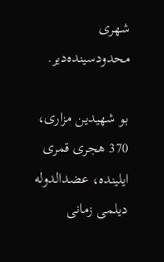شهری محدودسینده‌دیر.

بو شهیدین مزاری، 370 هجری قمری ایلینده، عضدالدوله دیلمی زمانی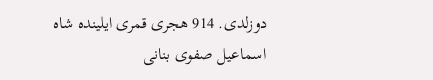دوزلدی. 914 هجری قمری ایلینده شاه اسماعیل صفوی بنانی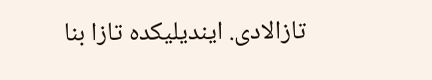تازالادی. ایندیلیکده تازا بنا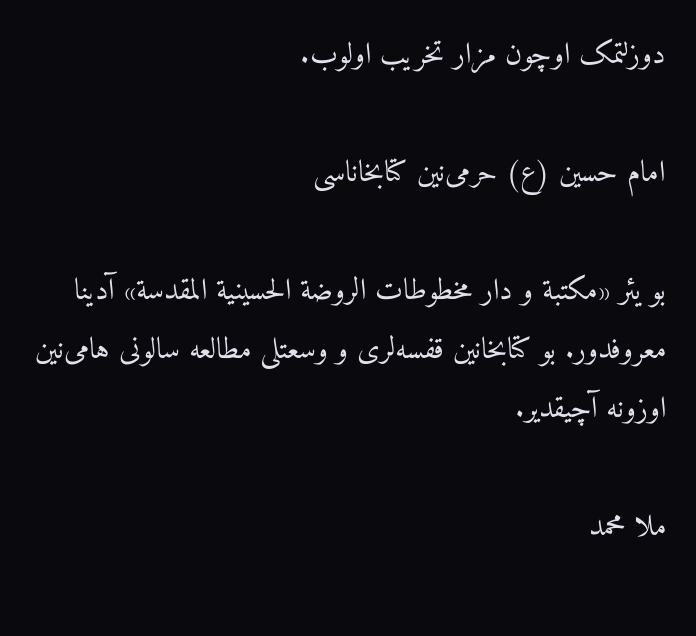دوزلتمک اوچون مزار تخریب اولوب.

امام حسین (ع) حرمی‌نین کتابخاناسی

بو یئر «مکتبة و دار مخطوطات الروضة الحسینیة المقدسة» آدینا معروفدور. بو کتابخانین قفسه‌لری و وسعتلی مطالعه سالونی هامی‌نین اوزونه آچیقدیر.

ملا محمد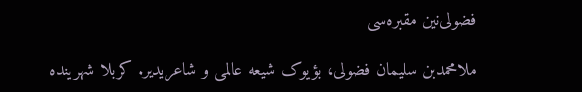فضولی‌نین مقبره‌سی

ملامحمدبن سلیمان فضولی، بؤیوک شیعه عالمی و شاعریدیر. کربلا شهرینده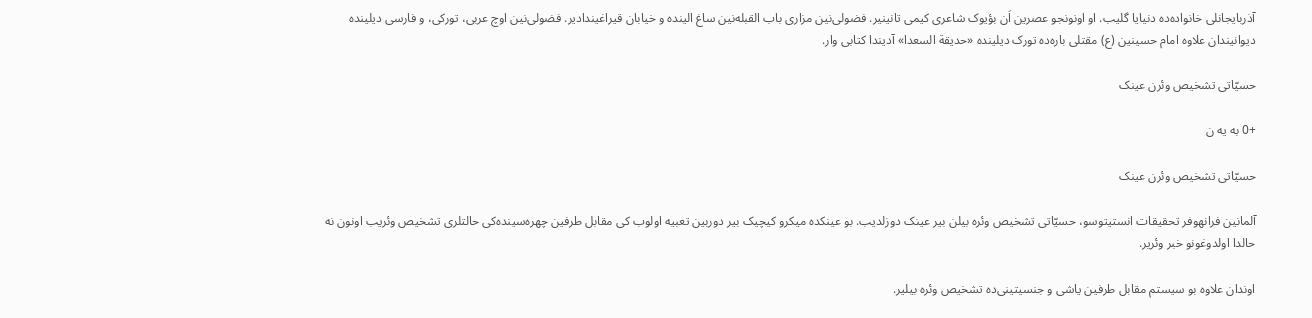آذربایجانلی خانواده‌ده دنیایا گلیب. او اونونجو عصرین اَن بؤیوک شاعری کیمی تانینیر. فضولی‌نین مزاری باب القبله‌نین ساغ الینده و خیابان قیراغیندادیر. فضولی‌نین اوچ عربی، تورکی، و فارسی دیلینده دیوانیندان علاوه امام حسینین (ع) مقتلی باره‌ده تورک دیلینده «حدیقة السعدا» آدیندا کتابی وار.

حسیّاتی تشخیص وئرن عینک

+0 به یه ن

حسیّاتی تشخیص وئرن عینک

آلمانین فرانهوفر تحقیقات انستیتوسو، حسیّاتی تشخیص وئره بیلن بیر عینک دوزلدیب. بو عینکده میکرو کیچیک بیر دوربین تعبیه اولوب کی مقابل طرفین چهره‌سینده‌کی حالتلری تشخیص وئریب اونون نه حالدا اولدوغونو خبر وئریر.

اوندان علاوه بو سیستم مقابل طرفین یاشی و جنسیتینی‌ده تشخیص وئره بیلیر.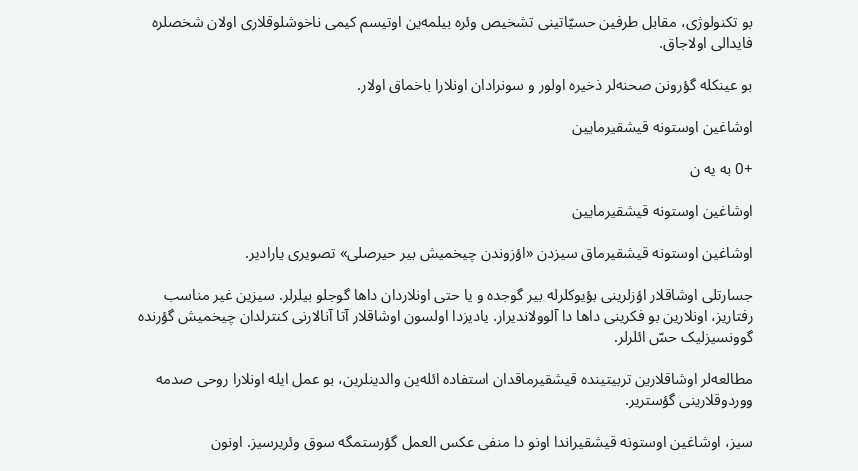بو تکنولوژی، مقابل طرفین حسیّاتینی تشخیص وئره بیلمه‌ین اوتیسم کیمی ناخوشلوقلاری اولان شخصلره فایدالی اولاجاق.

بو عینکله گؤرونن صحنه‌لر ذخیره اولور و سونرادان اونلارا باخماق اولار.

اوشاغین اوستونه قیشقیرمایین

+0 به یه ن

اوشاغین اوستونه قیشقیرمایین

اوشاغین اوستونه قیشقیرماق سیزدن «اؤزوندن چیخمیش بیر حیرصلی» تصویری یارادیر.

جسارتلی اوشاقلار اؤزلرینی بؤیوکلرله بیر گوجده و یا حتی اونلاردان داها گوجلو بیلرلر. سیزین غیر مناسب رفتاریز، اونلارین بو فکرینی داها دا آلوولاندیرار. یادیزدا اولسون اوشاقلار آتا آنالارنی کنترلدان چیخمیش گؤرنده گوونسیزلیک حسّ ائلرلر.

مطالعه‌لر اوشاقلارین تربیتینده قیشقیرماقدان استفاده ائله‌ین والدینلرین، بو عمل ایله اونلارا روحی صدمه ووردوقلارینی گؤستریر.

سیز، اوشاغین اوستونه قیشقیراندا اونو دا منفی عکس العمل گؤرستمگه سوق وئریرسیز. اونون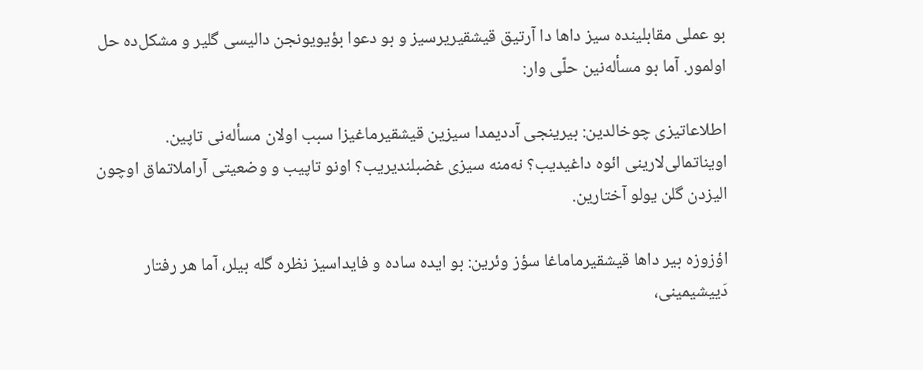بو عملی مقابلینده سیز داها دا آرتیق قیشقیریرسیز و بو دعوا بؤیویونجن دالیسی گلیر و مشکل‌ده حل اولمور. آما بو مسأله‌نین حلّی وار:

اطلاعاتیزی چوخالدین: بیرینجی آددیمدا سیزین قیشقیرماغیزا سبب اولان مسأله‌نی تاپین. اویناتمالی‌لارینی ائوه داغیدیب؟ نه‌منه سیزی غضبلندیریب؟ اونو تاپیب و وضعیتی آراملاتماق اوچون الیزدن گلن یولو آختارین.

اؤزوزه بیر داها قیشقیرماماغا سؤز وئرین: بو ایده ساده و فایداسیز نظره گله بیلر، آما هر رفتار دَییشیمینی،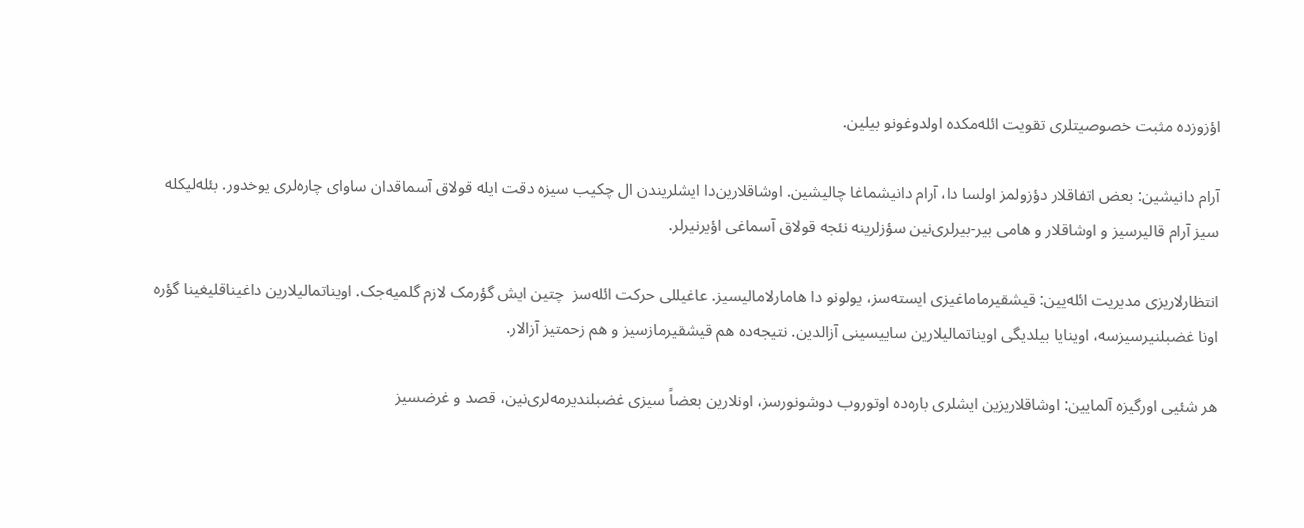اؤزوزده مثبت خصوصیتلری تقویت ائله‌مکده اولدوغونو بیلین.

آرام دانیشین: بعض اتفاقلار دؤزولمز اولسا دا، آرام دانیشماغا چالیشین. اوشاقلارین‌دا ایشلریندن ال چکیب سیزه دقت ایله قولاق آسماقدان ساوای چاره‌لری یوخدور. بئله‌لیکله سیز آرام قالیرسیز و اوشاقلار و هامی بیر-بیرلری‌نین سؤزلرینه نئجه قولاق آسماغی اؤیرنیرلر.

انتظارلاریزی مدیریت ائله‌یین: قیشقیرماماغیزی ایسته‌سز، یولونو دا هامارلامالیسیز. عاغیللی حرکت ائله‌سز  چتین ایش گؤرمک لازم گلمیه‌جک. اویناتمالیلارین داغیناقلیغینا گؤره اونا غضبلنیرسیزسه، اوینایا بیلدیگی اویناتمالیلارین ساییسینی آزالدین. نتیجه‌ده هم قیشقیرمازسیز و هم زحمتیز آزالار.

هر شئیی اورگیزه آلمایین: اوشاقلاریزین ایشلری باره‌ده اوتوروب دوشونورسز، اونلارین بعضاً سیزی غضبلندیرمه‌لری‌نین، قصد و غرضسیز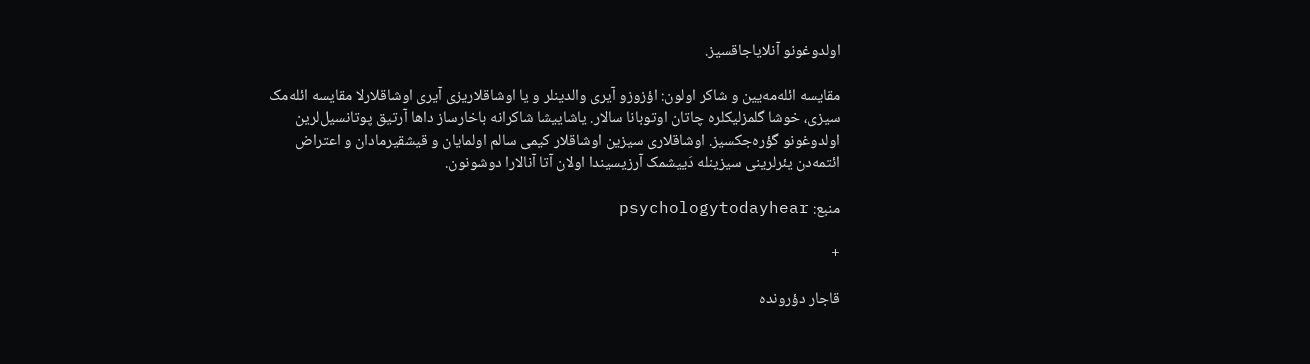اولدوغونو آنلایاجاقسیز.

مقایسه ائله‌مه‌یین و شاکر اولون: اؤزوزو آیری والدینلر و یا اوشاقلاریزی آیری اوشاقلارلا مقایسه ائله‌مک سیزی، خوشا گلمزلیکلره چاتان اوتوبانا سالار. یاشاییشا شاکرانه باخارساز داها آرتیق پوتانسیل‌لرین اولدوغونو گؤره‌جکسیز. اوشاقلاری سیزین اوشاقلار کیمی سالم اولمایان و قیشقیرمادان و اعتراض ائتمه‌دن یئرلرینی سیزینله دَییشمک آرزیسیندا اولان آتا آنالارا دوشونون.

منبع: psychologytodayhear

+

قاجار دؤرونده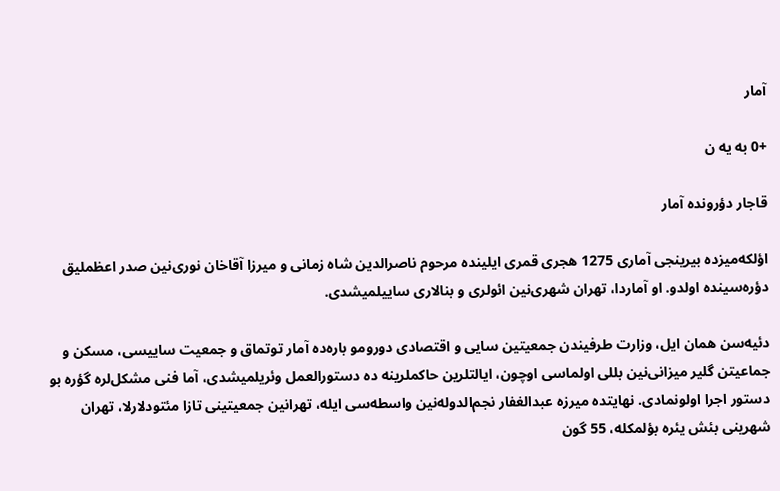آمار

+0 به یه ن

قاجار دؤرونده آمار

اؤلکه‌میزده بیرینجی آماری 1275 هجری قمری ایلینده مرحوم ناصرالدین شاه زمانی و میرزا آقاخان نوری‌نین صدر اعظملیق دؤره‌سینده اولدو. او آماردا، تهران شهری‌نین ائولری و بنالاری ساییلمیشدی.

دئیه‌سن همان ایل، وزارت طرفیندن جمعیتین سایی و اقتصادی دورومو باره‌ده آمار توتماق و جمعیت ساییسی، مسکن و جماعیتن گلیر میزانی‌نین بللی اولماسی اوچون، ایالتلرین حاکملرینه ده دستورالعمل وئریلمیشدی، آما فنی مشکل‌لره گؤره بو دستور اجرا اولونمادی. نهایتده میرزه عبدالغفار نجم‌الدوله‌نین واسطه‌سی ایله، تهرانین جمعیتینی تازا مئتودلارلا، تهران شهرینی بئش یئره بؤلمکله، 55 گون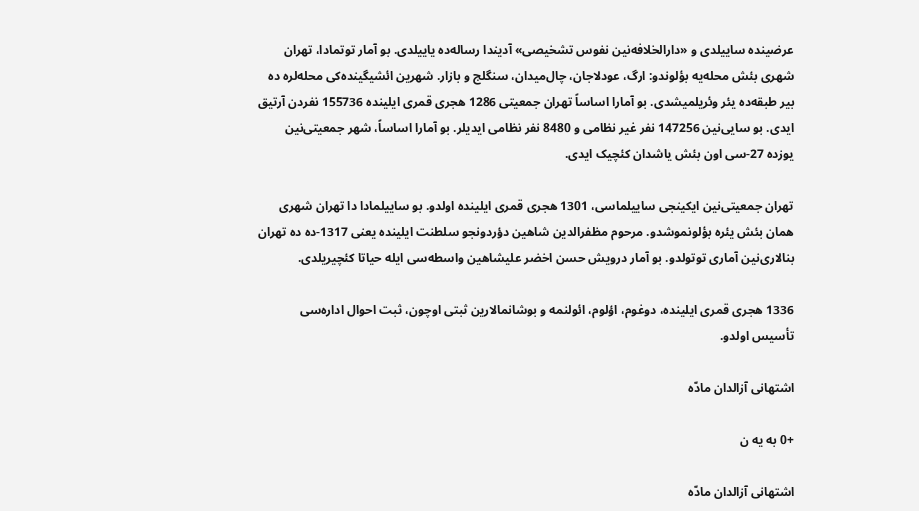عرضینده ساییلدی و «دارالخلافه‌نین نفوس تشخیصی» آدیندا رساله‌ده یاییلدی. بو آمار توتمادا، تهران شهری بئش محله‌یه بؤلوندو: ارگ، عودلاجان، چال‌میدان، سنگلج و بازار. شهرین ائشیگینده‌کی محله‌لره ده بیر طبقه‌ده یئر وئریلمیشدی. بو آمارا اساساً تهران جمعیتی 1286 هجری قمری ایلینده 155736 نفردن آرتیق ایدی. بو سایی‌نین 147256 نفر غیر نظامی و 8480 نفر نظامی ایدیلر. بو آمارا اساساً، شهر جمعیتی‌نین یوزده 27-سی اون بئش یاشدان کئچیک ایدی.

تهران جمعیتی‌نین ایکینجی ساییلماسی، 1301 هجری قمری ایلینده اولدو. بو ساییلمادا دا تهران شهری همان بئش یئره بؤلونموشدو. مرحوم مظفرالدین شاهین دؤردونجو سلطنت ایلینده یعنی 1317-ده ده تهران بنالاری‌نین آماری توتولدو. بو آمار درویش حسن اخضر علیشاهین واسطه‌سی ایله حیاتا کئچیریلدی.

1336 هجری قمری ایلینده، دوغوم، اؤلوم، ائولنمه و بوشانمالارین ثبتی اوچون، ثبت احوال اداره‌سی تأسیس اولدو.

اشتهانی آزالدان مادّه

+0 به یه ن

اشتهانی آزالدان مادّه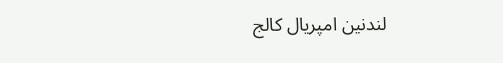لندنین امپریال کالج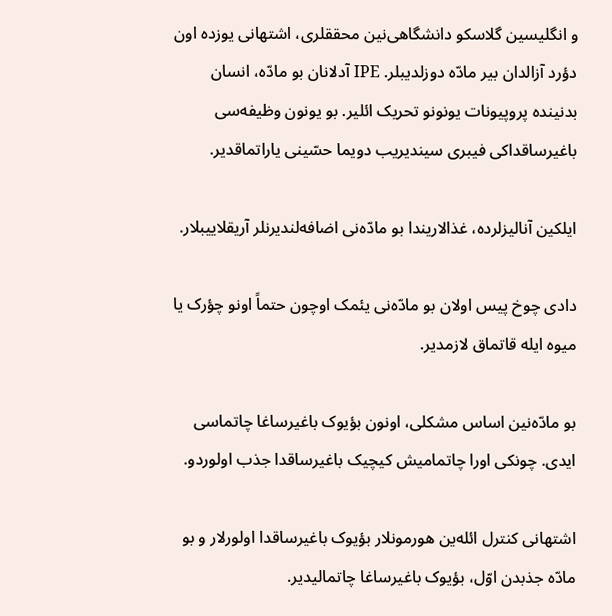و انگلیسین گلاسکو دانشگاهی‌نین محققلری، اشتهانی یوزده اون دؤرد آزالدان بیر مادّه دوزلدیبلر. IPE آدلانان بو مادّه، انسان بدنینده پروپیونات یونونو تحریک ائلیر. بو یونون وظیفه‌سی باغیرساقدا‌کی فیبری سیندیریب دویما حسّینی یاراتماقدیر.

ایلکین آنالیزلرده، غذالاریندا بو مادّه‌نی اضافه‌لندیرنلر آریقلاییبلار.

دادی چوخ پیس اولان بو مادّه‌نی یئمک اوچون حتماً اونو چؤرک یا میوه ایله قاتماق لازمدیر.

بو مادّه‌نین اساس مشکلی، اونون بؤیوک باغیرساغا چاتماسی ایدی. چونکی اورا چاتمامیش کیچیک باغیرساقدا جذب اولوردو.

اشتهانی کنترل ائله‌ین هورمونلار بؤیوک باغیرساقدا اولورلار و بو مادّه جذبدن اوّل، بؤیوک باغیرساغا چاتمالیدیر.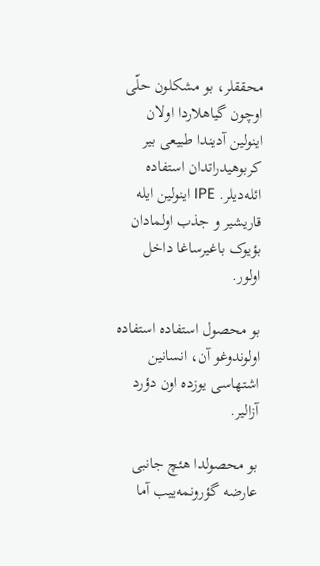محققلر، بو مشکلون حلّی اوچون گیاهلاردا اولان اینولین آدیندا طبیعی بیر کربوهیدراتدان استفاده ائله‌دیلر. IPE اینولین ایله قاریشیر و جذب اولمادان بؤیوک باغیرساغا داخل اولور.

بو محصول استفاده استفاده اولوندوغو آن، انسانین اشتهاسی یوزده اون دؤرد آزالیر.

بو محصولدا هئچ جانبی عارضه گؤرونمه‌ییب آما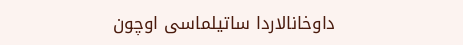داوخانالاردا ساتیلماسی اوچون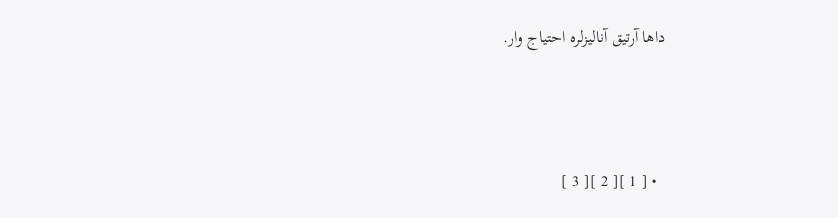داها آرتیق آنالیزلره احتیاج وار.



  • [ 1 ][ 2 ][ 3 ]